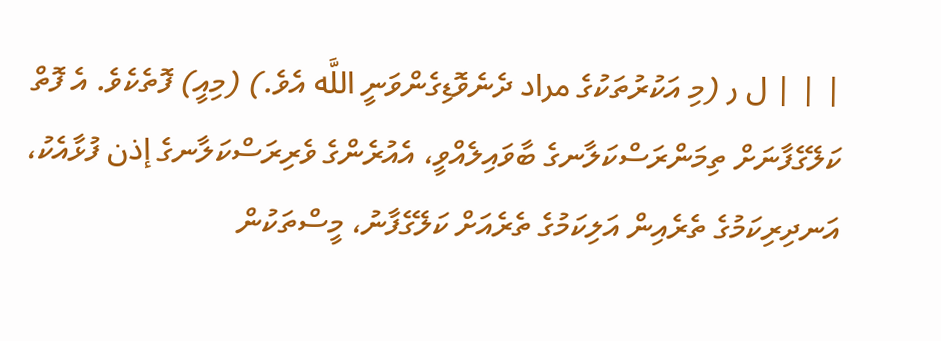| | | ل ر (މި އަކުރުތަކުގެ مراد ދެނެވޮޑިގެންވަނީ اللَّه އެވެ.) (މިއީ) ފޮތެކެވެ. އެ ފޮތް ކަލޭގެފާނަށް ތިމަންރަސްކަލާނގެ ބާވައިލެއްވީ، އެއުރެންގެ ވެރިރަސްކަލާނގެ إذن ފުޅާއެކު، އަނދިރިކަމުގެ ތެރެއިން އަލިކަމުގެ ތެރެއަށް ކަލޭގެފާނު، މީސްތަކުން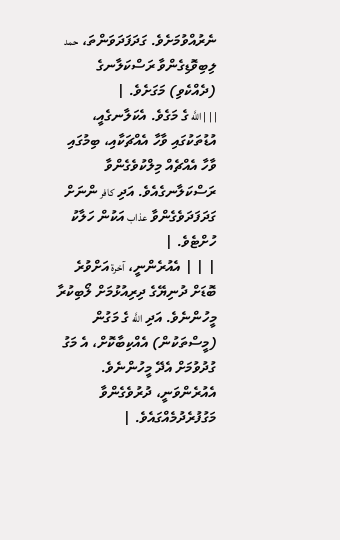ނެރުއްވުމަށެވެ. ގަދަފަދަވަންތަ، حمد ލިބިވޮޑިގެންވާ ރަސްކަލާނގެ (ދެއްކެވި) މަގަށެވެ. |
| | | اللَّه ގެ މަގެވެ. އެކަލާނގެއީ، އުޑުތަކުގައި ވާހާ އެއްޗަކާއި، ބިމުގައި ވާހާ އެއްޗެއް މިލްކުވެގެންވާ ރަސްކަލާނގެއެވެ. އަދި كافر ންނަށް ގަދަފަދަވެގެންވާ عذاب އަކުން ހަލާކު ހުށްޓެވެ. |
| | | އެއުރެންނީ، آخرة އަށްވުރެ ބޮޑަށް ދުނިޔޭގެ ދިރިއުޅުމަށް ލޯބިކުރާ މީހުންނެވެ. އަދި اللَّه ގެ މަގުން (މީސްތަކުން) އެއްކިބާކޮށް، އެ މަގު ގުދުވުމަށް އެދޭ މީހުންނެވެ. އެއުރެންވަނީ، ދުރުވެގެންވާ މަގުފުރެދުމެއްގައެވެ. |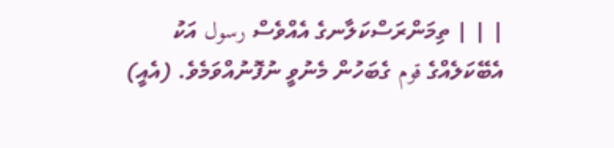| | | ތިމަންރަސްކަލާނގެ އެއްވެސް رسول އަކު އެބޭކަލެއްގެ قوم ގެބަހުން މެނުވީ ނުފޮނުއްވަމެވެ. (އެއީ)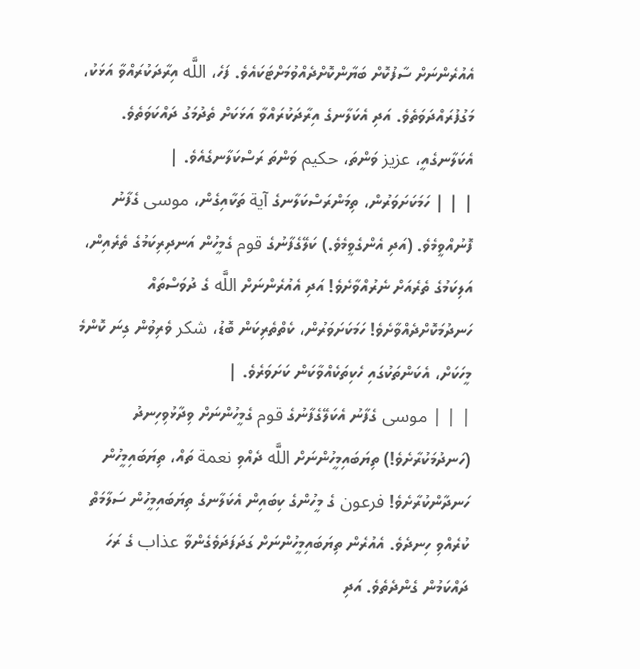އެއުރެންނަށް ސާފުކޮށް ބަޔާންކޮށްދެއްވުމަށްޓަކައެވެ. ފަހެ، اللَّه އިރާދަކުރައްވާ އަޅަކު، މަގުފުރައްދަވަތެވެ. އަދި އެކަލާނގެ އިރާދަކުރައްވާ އަޅަކަށް ތެދުމަގު ދައްކަވަތެވެ. އެކަލާނގެއީ، عزيز ވަންތަ، حكيم ވަންތަ ރަސްކަލާނގެއެވެ. |
| | | ހަމަކަށަވަރުން، ތިމަންރަސްކަލާނގެ آية ތަކާއިގެން، موسى ގެފާނު ފޮނުއްވީމެވެ. (އަދި އެންގެވީމެވެ.) ކަލޭގެފާނުގެ قوم ގެމީހުން އަނދިރިކަމުގެ ތެރެއިން، އަލިކަމުގެ ތެރެއަށް ނެރުއްވާށެވެ! އަދި އެއުރެންނަށް اللَّه ގެ ދުވަސްތައް ހަނދުމަކޮށްދެއްވާށެވެ! ހަމަކަށަވަރުން، ކެތްތެރިކަން ބޮޑު، شكر ވެރިވުން ގިނަ ކޮންމެ މީހަކަށް، އެކަންތަކުގައި ހެކިތަކެއްވާކަން ކަށަވަރެވެ. |
| | | موسى ގެފާނު އެކަލޭގެފާނުގެ قوم ގެމީހުންނަށް ވިދާޅުވިހިނދު (ހަނދުމަކުރާށެވެ!) ތިޔަބައިމީހުންނަށް اللَّه ދެއްވި نعمة ތައް، ތިޔަބައިމީހުން ހަނދާންކުރާށެވެ! فرعون ގެ މީހުންގެ ކިބައިން އެކަލާނގެ ތިޔަބައިމީހުން ސަލާމަތް ކުރެއްވި ހިނދެވެ. އެއުރެން ތިޔަބައިމީހުންނަށް ގަދަފަދަވެގެންވާ عذاب ގެ ރަހަ ދައްކަމުން ގެންދެތެވެ. އަދި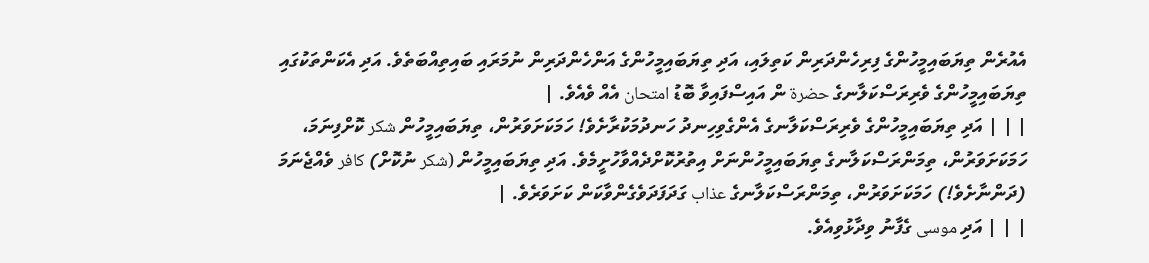އެއުރެން ތިޔަބައިމީހުންގެ ފިރިހެންދަރިން ކަތިލައި، އަދި ތިޔަބައިމީހުންގެ އަންހެންދަރިން ނުމަރައި ބައިތިއްބަތެވެ. އަދި އެކަންތަކުގައި ތިޔަބައިމީހުންގެ ވެރިރަސްކަލާނގެ حضرة ން އައިސްފައިވާ ބޮޑު امتحان އެއް ވެއެވެ. |
| | | އަދި ތިޔަބައިމީހުންގެ ވެރިރަސްކަލާނގެ އެންގެވިހިނދު ހަނދުމަކުރާށެވެ! ހަމަކަށަވަރުން، ތިޔަބައިމީހުން شكر ކޮށްފިނަމަ، ހަމަކަށަވަރުން، ތިމަންރަސްކަލާނގެ ތިޔަބައިމީހުންނަށް އިތުރުކޮށްދެއްވާހުށީމެވެ. އަދި ތިޔަބައިމީހުން (شكر ނުކޮށް) كافر ވެއްޖެނަމަ (ދަންނާށެވެ!) ހަމަކަށަވަރުން، ތިމަންރަސްކަލާނގެ عذاب ގަދަފަދަވެގެންވާކަން ކަށަވަރެވެ. |
| | | އަދި موسى ގެފާނު ވިދާޅުވިއެވެ.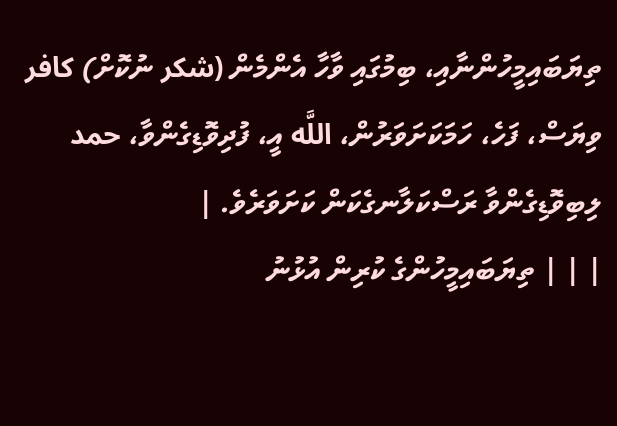ތިޔަބައިމީހުންނާއި، ބިމުގައި ވާހާ އެންމެން (شكر ނުކޮށް) كافر ވިޔަސް، ފަހެ، ހަމަކަށަވަރުން، اللَّه އީ، ފުދިވޮޑިގެންވާ، حمد ލިބިވޮޑިގެންވާ ރަސްކަލާނގެކަން ކަށަވަރެވެ. |
| | | ތިޔަބައިމީހުންގެ ކުރިން އުޅުނު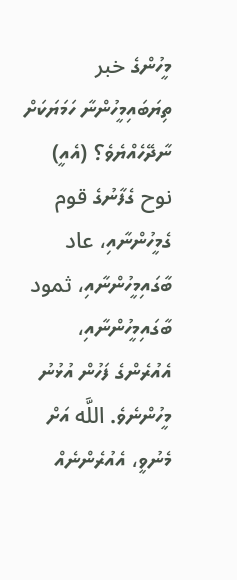މީހުންގެ خبر ތިޔަބައިމީހުންނާ ހަމަޔަކަށް ނާދޭހެއްޔެވެ؟ (އެއީ) نوح ގެފާނުގެ قوم ގެމީހުންނާއި، عاد ބާގައިމީހުންނާއި، ثمود ބާގައިމީހުންނާއި، އެއުރެންގެ ފަހުން އުޅުނު މީހުންނެވެ. اللَّه އަށް މެނުވީ، އެއުރެންނެއް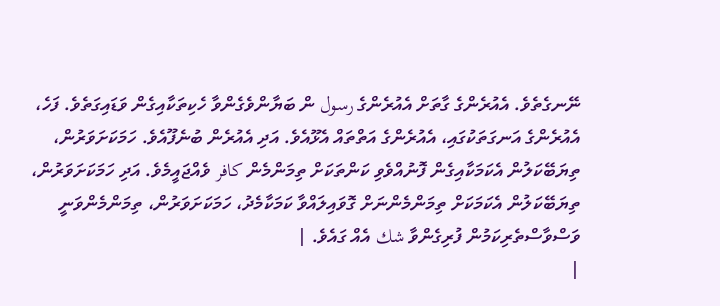ނޭނގެތެވެ. އެއުރެންގެ ގާތަށް އެއުރެންގެ رسول ން ބަޔާންވެގެންވާ ހެކިތަކާއިގެން ވަޑައިގަތެވެ. ފަހެ، އެއުރެންގެ އަނގަތަކުގައި، އެއުރެންގެ އަތްތައް އެޅޫއެވެ. އަދި އެއުރެން ބުނެފޫއެވެ. ހަމަކަށަވަރުން، ތިޔަބޭކަލުން އެކަމަކާއިގެން ފޮނުއްވެވި ކަންތަކަށް ތިމަންމެން كافر ވެއްޖައީމެވެ. އަދި ހަމަކަށަވަރުން، ތިޔަބޭކަލުން އެކަމަކަށް ތިމަންމެންނަށް ގޮވައިލައްވާ ކަމަކާމެދު، ހަމަކަށަވަރުން، ތިމަންމެންވަނީ ވަސްވާސްތެރިކަމުން ފުރިގެންވާ شك އެއް ގައެވެ. |
|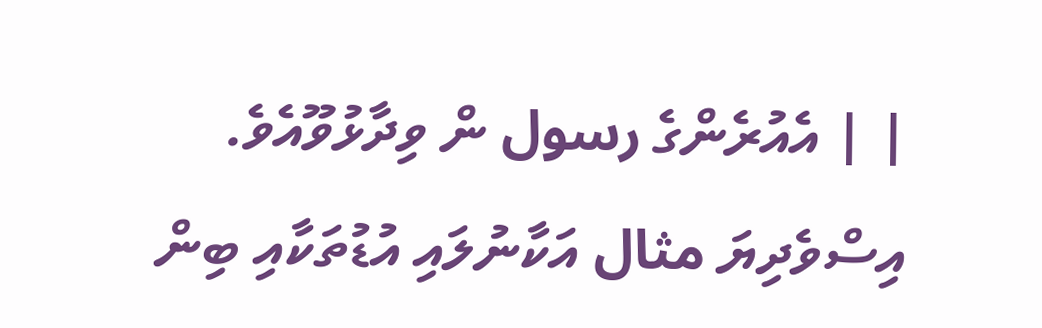| | އެއުރެންގެ رسول ން ވިދާޅުވޫއެވެ. އިސްވެދިޔަ مثال އަކާނުލައި އުޑުތަކާއި ބިން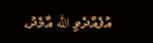އުފެއްދެވި اللَّه އާމެދު،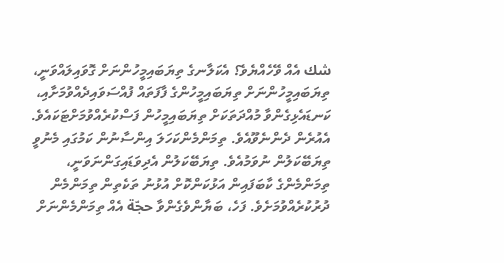شك އެއް ވޭހެއްޔެވެ؟ އެކަލާނގެ ތިޔަބައިމީހުންނަށް ގޮވައިލައްވަނީ، ތިޔަބައިމީހުންނަށް ތިޔަބައިމީހުންގެ ފާފަތައް ފުއްސަވައިދެއްވުމަށާއި، ކަނޑައެޅިގެންވާ މުއްދަތަކަށް ތިޔަބައިމީހުން ފަސްކުރެއްވުމަށްޓަކައެވެ. އެއުރެން ދެންނެވޫއެވެ. ތިމަންމެންކަހަލަ އިންސާނުން ކަމުގައި މެނުވީ ތިޔަބޭކަލުން ނުވަމުއެވެ. ތިޔަބޭކަލުން އެދިވަޑައިގަންނަވަނީ، ތިމަންމެންގެ ކާބަފައިން އަޅުކަންކޮށް އުޅުނު ތަކެތިން ތިމަންމެން ދުރުކުރެއްވުމަށެވެ. ފަހެ، ބަޔާންވެގެންވާ حجّة އެއް ތިމަންމެންނަށް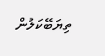ތިޔަބޭކަލުން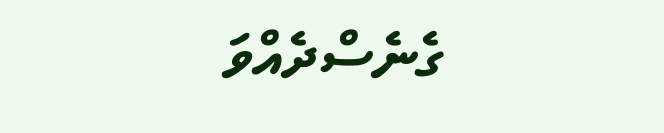ގެނެސްދެއްވަ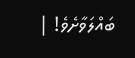ބައްލަވާށެވެ! |